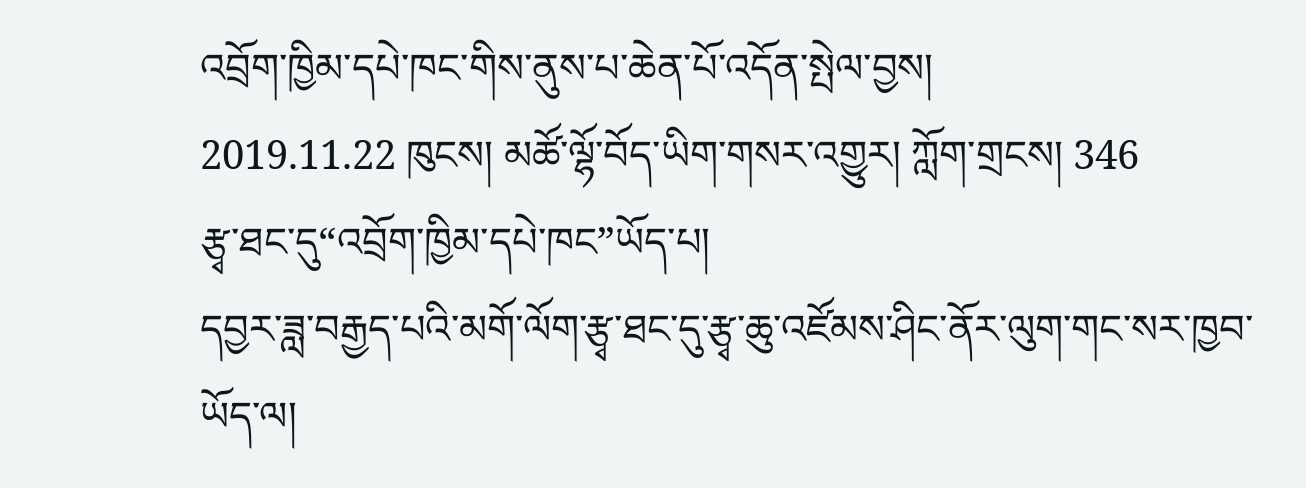འབྲོག་ཁྱིམ་དཔེ་ཁང་གིས་ནུས་པ་ཆེན་པོ་འདོན་སྤེལ་བྱས།
2019.11.22 ཁུངས། མཚོ་ལྷོ་བོད་ཡིག་གསར་འགྱུར། ཀློག་གྲངས། 346
རྩྭ་ཐང་དུ“འབྲོག་ཁྱིམ་དཔེ་ཁང”ཡོད་པ།
དབྱར་ཟླ་བརྒྱད་པའི་མགོ་ལོག་རྩྭ་ཐང་དུ་རྩྭ་ཆུ་འཛོམས་ཤིང་ནོར་ལུག་གང་སར་ཁྱབ་ཡོད་ལ།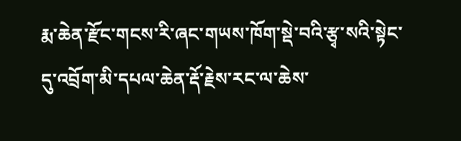རྨ་ཆེན་རྫོང་གངས་རི་ཞང་གཡས་ཁོག་སྡེ་བའི་རྩྭ་སའི་སྟེང་དུ་འབྲོག་མི་དཔལ་ཆེན་རྡོ་རྗེས་རང་ལ་ཆེས་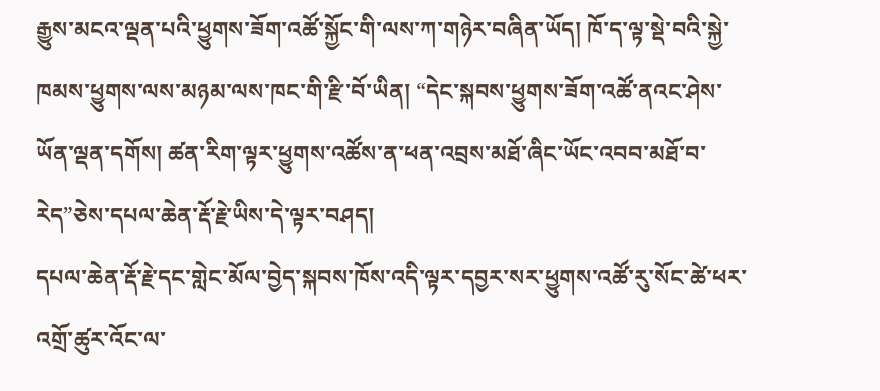རྒྱུས་མངའ་ལྡན་པའི་ཕྱུགས་ཟོག་འཚོ་སྐྱོང་གི་ལས་ཀ་གཉེར་བཞིན་ཡོད། ཁོ་ད་ལྟ་སྡེ་བའི་སྐྱེ་ཁམས་ཕྱུགས་ལས་མཉམ་ལས་ཁང་གི་རྫི་བོ་ཡིན། “དེང་སྐབས་ཕྱུགས་ཟོག་འཚོ་ནའང་ཤེས་ཡོན་ལྡན་དགོས། ཚན་རིག་ལྟར་ཕྱུགས་འཚོས་ན་ཕན་འབྲས་མཐོ་ཞིང་ཡོང་འབབ་མཐོ་བ་རེད”ཅེས་དཔལ་ཆེན་རྡོ་རྗེ་ཡིས་དེ་ལྟར་བཤད།
དཔལ་ཆེན་རྡོ་རྗེ་དང་གླེང་མོལ་བྱེད་སྐབས་ཁོས་འདི་ལྟར་དབྱར་སར་ཕྱུགས་འཚོ་རུ་སོང་ཚེ་ཕར་འགྲོ་ཚུར་འོང་ལ་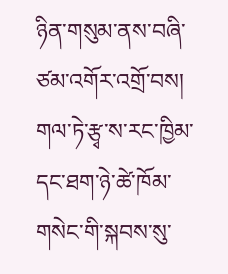ཉིན་གསུམ་ནས་བཞི་ཙམ་འགོར་འགྲོ་བས། གལ་ཏེ་རྩྭ་ས་རང་ཁྱིམ་དང་ཐག་ཉེ་ཚེ་ཁོམ་གསེང་གི་སྐབས་སུ་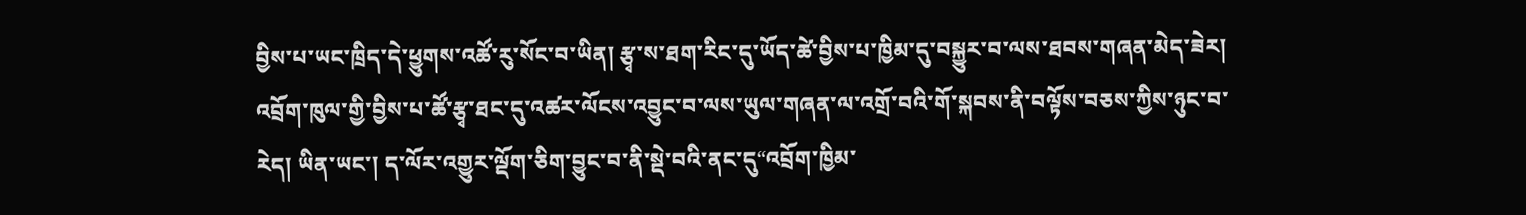བྱིས་པ་ཡང་ཁྲིད་དེ་ཕྱུགས་འཚོ་རུ་སོང་བ་ཡིན། རྩྭ་ས་ཐག་རིང་དུ་ཡོད་ཚེ་བྱིས་པ་ཁྱིམ་དུ་བསྐྱུར་བ་ལས་ཐབས་གཞན་མེད་ཟེར། འབྲོག་ཁུལ་གྱི་བྱིས་པ་ཚོ་རྩྭ་ཐང་དུ་འཚར་ལོངས་འབྱུང་བ་ལས་ཡུལ་གཞན་ལ་འགྲོ་བའི་གོ་སྐབས་ནི་བལྟོས་བཅས་ཀྱིས་ཉུང་བ་རེད། ཡིན་ཡང་། ད་ལོར་འགྱུར་ལྡོག་ཅིག་བྱུང་བ་ནི་སྡེ་བའི་ནང་དུ“འབྲོག་ཁྱིམ་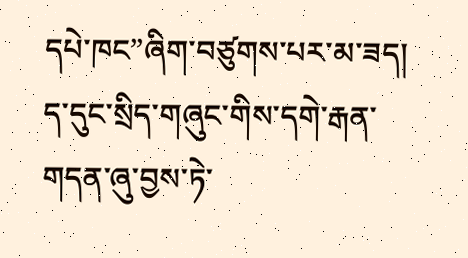དཔེ་ཁང”ཞིག་བཙུགས་པར་མ་ཟད། ད་དུང་སྲིད་གཞུང་གིས་དགེ་རྒན་གདན་ཞུ་བྱས་ཏེ་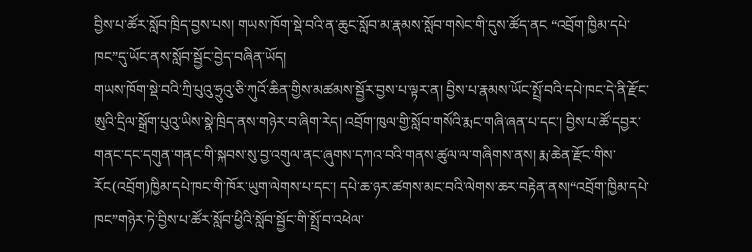བྱིས་པ་ཚོར་སློབ་ཁྲིད་བྱས་པས། གཡས་ཁོག་སྡེ་བའི་ན་ཆུང་སློབ་མ་རྣམས་སློབ་གསེང་གི་དུས་ཚོད་ནང “འབྲོག་ཁྱིམ་དཔེ་ཁང”དུ་ཡོང་ནས་སློབ་སྦྱོང་བྱེད་བཞིན་ཡོད།
གཡས་ཁོག་སྡེ་བའི་ཀྲི་པུའུ་ཧྲུའུ་ཅི་ཀུའོ་ཆིན་གྱིས་མཚམས་སྦྱོར་བྱས་པ་ལྟར་ན། བྱིས་པ་རྣམས་ཡོང་སྤྲོ་བའི་དཔེ་ཁང་དེ་ནི་རྫོང་ཨུའི་དྲིལ་སྒྲོག་པུའུ་ཡིས་སྣེ་ཁྲིད་ནས་གཉེར་བ་ཞིག་རེད། འབྲོག་ཁུལ་གྱི་སློབ་གསོའི་རྨང་གཞི་ཞན་པ་དང་། བྱིས་པ་ཚོ་དབྱར་གནང་དང་དགུན་གནང་གི་སྐབས་སུ་བྱ་འགུལ་ནང་ཞུགས་དཀའ་བའི་གནས་ཚུལ་ལ་གཞིགས་ནས། རྨ་ཆེན་རྫོང་གིས་རོང(འབྲོག)ཁྱིམ་དཔེ་ཁང་གི་ཁོར་ཡུག་ལེགས་པ་དང་། དཔེ་ཆ་ཉར་ཚགས་མང་བའི་ལེགས་ཆར་བརྟེན་ནས།“འབྲོག་ཁྱིམ་དཔེ་ཁང”གཉེར་ཏེ་བྱིས་པ་ཚོར་སློབ་ཕྱིའི་སློབ་སྦྱོང་གི་སྤྲོ་བ་འཕེལ་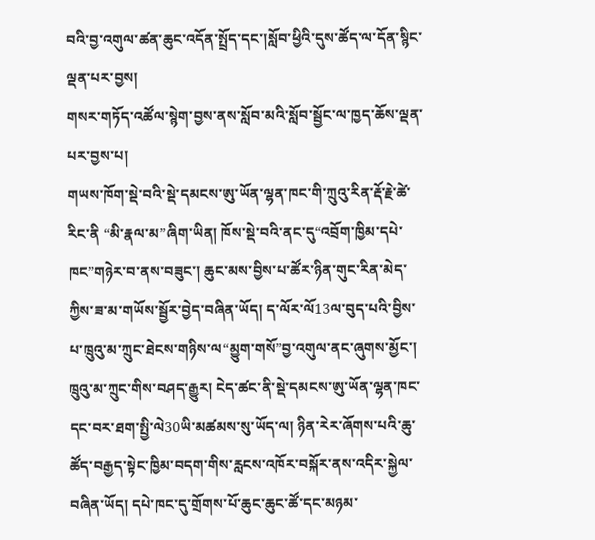བའི་བྱ་འགུལ་ཚན་ཆུང་འདོན་སྤྲོད་དང་།སློབ་ཕྱིའི་དུས་ཚོད་ལ་དོན་སྙིང་ལྡན་པར་བྱས།
གསར་གཏོད་འཚོལ་སྙེག་བྱས་ནས་སློབ་མའི་སློབ་སྦྱོང་ལ་ཁྱད་ཆོས་ལྡན་པར་བྱས་པ།
གཡས་ཁོག་སྡེ་བའི་སྡེ་དམངས་ཨུ་ཡོན་ལྷན་ཁང་གི་ཀྲུའུ་རིན་རྡོ་རྗེ་ཚེ་རིང་ནི “མི་རྣལ་མ”ཞིག་ཡིན། ཁོས་སྡེ་བའི་ནང་དུ“འབྲོག་ཁྱིམ་དཔེ་ཁང”གཉེར་བ་ནས་བཟུང་། ཆུང་མས་བྱིས་པ་ཚོར་ཉིན་གུང་རིན་མེད་ཀྱིས་ཟ་མ་གཡོས་སྦྱོར་བྱེད་བཞིན་ཡོད། ད་ལོར་ལོ13ལ་བུད་པའི་བྱིས་པ་ཁྲུའུ་མ་ཀྲུང་ཐེངས་གཉིས་ལ“མྱུག་གསོ”བྱ་འགུལ་ནང་ཞུགས་མྱོང་། ཁྲུའུ་མ་ཀྲུང་གིས་བཤད་རྒྱུར། ངེད་ཚང་ནི་སྡེ་དམངས་ཨུ་ཡོན་ལྷན་ཁང་དང་བར་ཐག་སྤྱི་ལེ30ཡི་མཚམས་སུ་ཡོད་ལ། ཉིན་རེར་ཞོགས་པའི་ཆུ་ཚོད་བརྒྱད་སྟེང་ཁྱིམ་བདག་གིས་རླངས་འཁོར་བསྐོར་ནས་འདིར་སྐྱེལ་བཞིན་ཡོད། དཔེ་ཁང་དུ་གྲོགས་པོ་ཆུང་ཆུང་ཚོ་དང་མཉམ་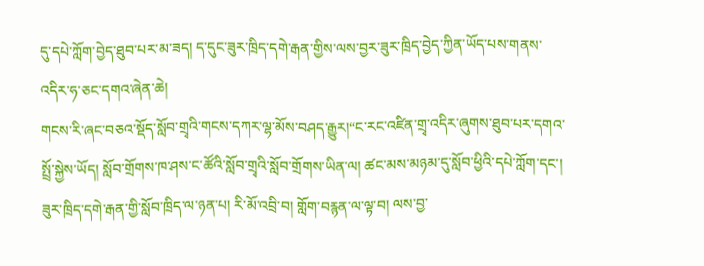དུ་དཔེ་ཀློག་བྱེད་ཐུབ་པར་མ་ཟད། ད་དུང་ཟུར་ཁྲིད་དགེ་རྒན་གྱིས་ལས་བྱར་ཟུར་ཁྲིད་བྱེད་ཀྱིན་ཡོད་པས་གནས་འདིར་ཧ་ཅང་དགའ་ཞེན་ཆེ།
གངས་རི་ཞང་བཅའ་སྡོད་སློབ་གྲྭའི་གངས་དཀར་ལྷ་མོས་བཤད་རྒྱུར།“ང་རང་འཛིན་གྲྭ་འདིར་ཞུགས་ཐུབ་པར་དགའ་སྤྲོ་སྐྱེས་ཡོད། སློབ་གྲོགས་ཁ་ཤས་ང་ཚོའི་སློབ་གྲྭའི་སློབ་གྲོགས་ཡིན་ལ། ཚང་མས་མཉམ་དུ་སློབ་ཕྱིའི་དཔེ་ཀློག་དང་། ཟུར་ཁྲིད་དགེ་རྒན་གྱི་སློབ་ཁྲིད་ལ་ཉན་པ། རི་མོ་འབྲི་བ། གློག་བརྙན་ལ་ལྟ་བ། ལས་བྱ་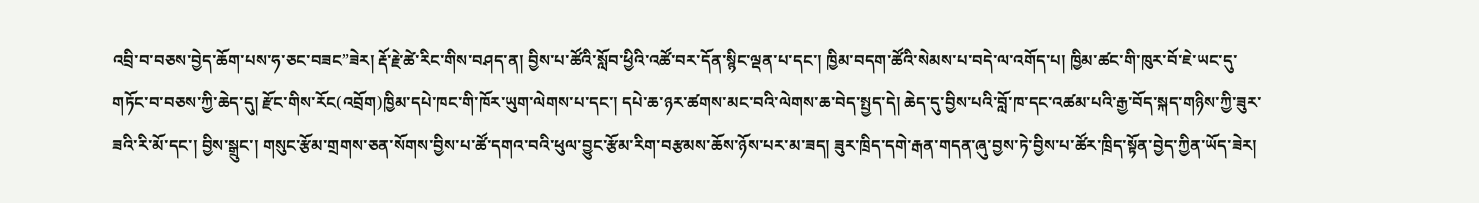འབྲི་བ་བཅས་བྱེད་ཆོག་པས་ཧ་ཅང་བཟང”ཟེར། རྡོ་རྗེ་ཚེ་རིང་གིས་བཤད་ན། བྱིས་པ་ཚོའི་སློབ་ཕྱིའི་འཚོ་བར་དོན་སྙིང་ལྡན་པ་དང་། ཁྱིམ་བདག་ཚོའི་སེམས་པ་བདེ་ལ་འགོད་པ། ཁྱིམ་ཚང་གི་ཁུར་བོ་ཇེ་ཡང་དུ་གཏོང་བ་བཅས་ཀྱི་ཆེད་དུ། རྫོང་གིས་རོང(འབྲོག)ཁྱིམ་དཔེ་ཁང་གི་ཁོར་ཡུག་ལེགས་པ་དང་། དཔེ་ཆ་ཉར་ཚགས་མང་བའི་ལེགས་ཆ་བེད་སྤྱད་དེ། ཆེད་དུ་བྱིས་པའི་བློ་ཁ་དང་འཚམ་པའི་རྒྱ་བོད་སྐད་གཉིས་ཀྱི་ཟུར་ཟའི་རི་མོ་དང་། བྱིས་སྒྲུང་། གསུང་རྩོམ་གྲགས་ཅན་སོགས་བྱིས་པ་ཚོ་དགའ་བའི་ཕུལ་བྱུང་རྩོམ་རིག་བརྩམས་ཆོས་ཉོས་པར་མ་ཟད། ཟུར་ཁྲིད་དགེ་རྒན་གདན་ཞུ་བྱས་ཏེ་བྱིས་པ་ཚོར་ཁྲིད་སྟོན་བྱེད་ཀྱིན་ཡོད་ཟེར།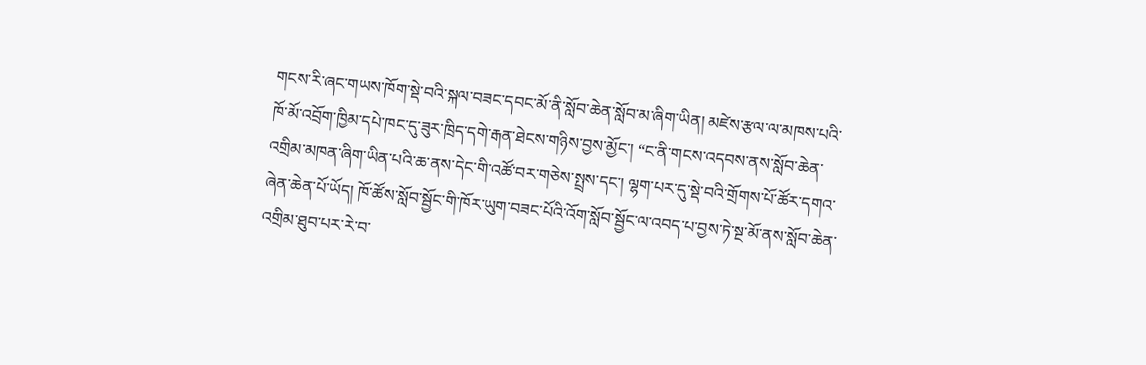གངས་རི་ཞང་གཡས་ཁོག་སྡེ་བའི་སྐལ་བཟང་དབང་མོ་ནི་སློབ་ཆེན་སློབ་མ་ཞིག་ཡིན། མཛེས་རྩལ་ལ་མཁས་པའི་ཁོ་མོ་འབྲོག་ཁྱིམ་དཔེ་ཁང་དུ་ཟུར་ཁྲིད་དགེ་རྒན་ཐེངས་གཉིས་བྱས་མྱོང་། “ང་ནི་གངས་འདབས་ནས་སློབ་ཆེན་འགྲིམ་མཁན་ཞིག་ཡིན་པའི་ཆ་ནས་དེང་གི་འཚོ་བར་གཅེས་སྤྲས་དང་། ལྷག་པར་དུ་སྡེ་བའི་གྲོགས་པོ་ཚོར་དགའ་ཞེན་ཆེན་པོ་ཡོད། ཁོ་ཚོས་སློབ་སྦྱོང་གི་ཁོར་ཡུག་བཟང་པོའི་འོག་སློབ་སྦྱོང་ལ་འབད་པ་བྱས་ཏེ་སྔ་མོ་ནས་སློབ་ཆེན་འགྲིམ་ཐུབ་པར་རེ་བ་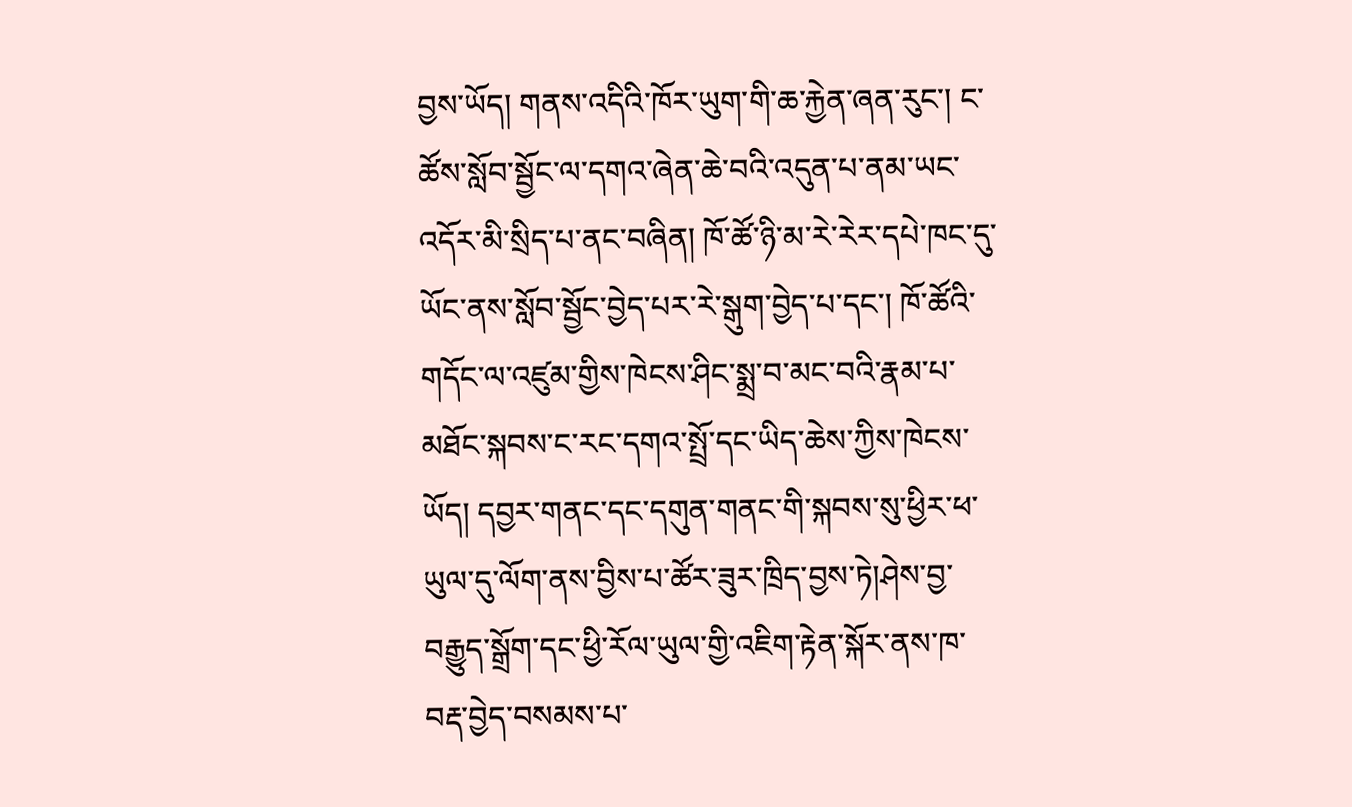བྱས་ཡོད། གནས་འདིའི་ཁོར་ཡུག་གི་ཆ་རྐྱེན་ཞན་རུང་། ང་ཚོས་སློབ་སྦྱོང་ལ་དགའ་ཞེན་ཆེ་བའི་འདུན་པ་ནམ་ཡང་འདོར་མི་སྲིད་པ་ནང་བཞིན། ཁོ་ཚོ་ཉི་མ་རེ་རེར་དཔེ་ཁང་དུ་ཡོང་ནས་སློབ་སྦྱོང་བྱེད་པར་རེ་སྒུག་བྱེད་པ་དང་། ཁོ་ཚོའི་གདོང་ལ་འཛུམ་གྱིས་ཁེངས་ཤིང་སྨྲ་བ་མང་བའི་རྣམ་པ་མཐོང་སྐབས་ང་རང་དགའ་སྤྲོ་དང་ཡིད་ཆེས་ཀྱིས་ཁེངས་ཡོད། དབྱར་གནང་དང་དགུན་གནང་གི་སྐབས་སུ་ཕྱིར་ཕ་ཡུལ་དུ་ལོག་ནས་བྱིས་པ་ཚོར་ཟུར་ཁྲིད་བྱས་ཏེ།ཤེས་བྱ་བརྒྱུད་སྒྲོག་དང་ཕྱི་རོལ་ཡུལ་གྱི་འཇིག་རྟེན་སྐོར་ནས་ཁ་བརྡ་བྱེད་བསམས་པ་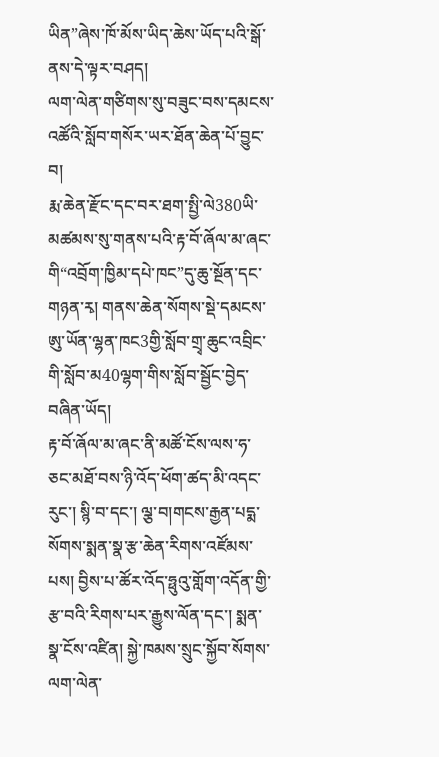ཡིན”ཞེས་ཁོ་མོས་ཡིད་ཆེས་ཡོད་པའི་སྒོ་ནས་དེ་ལྟར་བཤད།
ལག་ལེན་གཙིགས་སུ་བཟུང་བས་དམངས་འཚོའི་སློབ་གསོར་ཡར་ཐོན་ཆེན་པོ་བྱུང་བ།
རྨ་ཆེན་རྫོང་དང་བར་ཐག་སྤྱི་ལེ380ཡི་མཚམས་སུ་གནས་པའི་རྟ་བོ་ཞོལ་མ་ཞང་གི“འབྲོག་ཁྱིམ་དཔེ་ཁང”དུ་ཆུ་སྔོན་དང་གཉན་རྭ། གནས་ཆེན་སོགས་སྡེ་དམངས་ཨུ་ཡོན་ལྷན་ཁང3གྱི་སློབ་གྲྭ་ཆུང་འབྲིང་གི་སློབ་མ40ལྷག་གིས་སློབ་སྦྱོང་བྱེད་བཞིན་ཡོད།
རྟ་བོ་ཞོལ་མ་ཞང་ནི་མཚོ་ངོས་ལས་ཧ་ཅང་མཐོ་བས་ཉི་འོད་ཕོག་ཚད་མི་འདང་རུང་། སྙི་བ་དང་། ལྕ་བ།གངས་རྒྱན་པདྨ་སོགས་སྨན་སྣ་རྩ་ཆེན་རིགས་འཛོམས་པས། བྱིས་པ་ཚོར་འོད་ཧྥུའུ་གློག་འདོན་གྱི་རྩ་བའི་རིགས་པར་རྒྱུས་ལོན་དང་། སྨན་སྣ་ངོས་འཛིན། སྐྱེ་ཁམས་སྲུང་སྐྱོབ་སོགས་ལག་ལེན་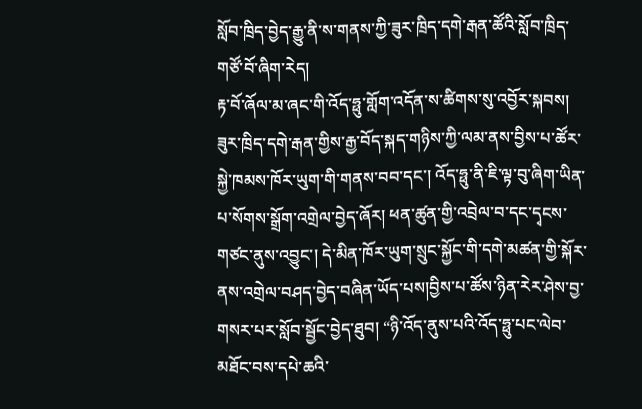སློབ་ཁྲིད་བྱེད་རྒྱུ་ནི་ས་གནས་ཀྱི་ཟུར་ཁྲིད་དགེ་རྒན་ཚོའི་སློབ་ཁྲིད་གཙོ་བོ་ཞིག་རེད།
རྟ་བོ་ཞོལ་མ་ཞང་གི་འོད་ཧྥུ་གློག་འདོན་ས་ཚིགས་སུ་འབྱོར་སྐབས། ཟུར་ཁྲིད་དགེ་རྒན་གྱིས་རྒྱ་བོད་སྐད་གཉིས་ཀྱི་ལམ་ནས་བྱིས་པ་ཚོར་སྐྱེ་ཁམས་ཁོར་ཡུག་གི་གནས་བབ་དང་། འོད་ཧྥུ་ནི་ཇི་ལྟ་བུ་ཞིག་ཡིན་པ་སོགས་སྒྲོག་འགྲེལ་བྱེད་ཞོར། ཕན་ཚུན་གྱི་འབྲེལ་བ་དང་དྭངས་གཙང་ནུས་འབྱུང་། དེ་མིན་ཁོར་ཡུག་སྲུང་སྐྱོང་གི་དགེ་མཚན་གྱི་སྐོར་ནས་འགྲེལ་བཤད་བྱེད་བཞིན་ཡོད་པས།བྱིས་པ་ཚོས་ཉིན་རེར་ཤེས་བྱ་གསར་པར་སློབ་སྦྱོང་བྱེད་ཐུབ། “ཉི་འོད་ནུས་པའི་འོད་ཧྥུ་པང་ལེབ་མཐོང་བས་དཔེ་ཆའི་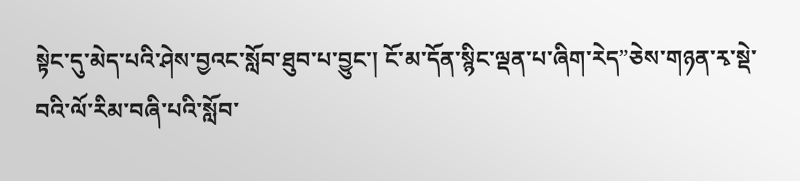སྟེང་དུ་མེད་པའི་ཤེས་བྱའང་སློབ་ཐུབ་པ་བྱུང་། ངོ་མ་དོན་སྙིང་ལྡན་པ་ཞིག་རེད”ཅེས་གཉན་རྭ་སྡེ་བའི་ལོ་རིམ་བཞི་པའི་སློབ་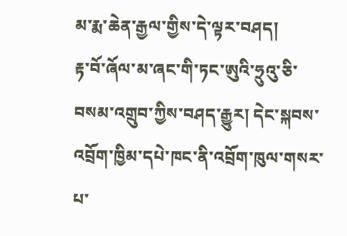མ་རྨ་ཆེན་རྒྱལ་གྱིས་དེ་ལྟར་བཤད།
རྟ་བོ་ཞོལ་མ་ཞང་གི་ཏང་ཨུའི་ཧྲུའུ་ཅི་བསམ་འགྲུབ་ཀྱིས་བཤད་རྒྱུར། དེང་སྐབས་འབྲོག་ཁྱིམ་དཔེ་ཁང་ནི་འབྲོག་ཁུལ་གསར་པ་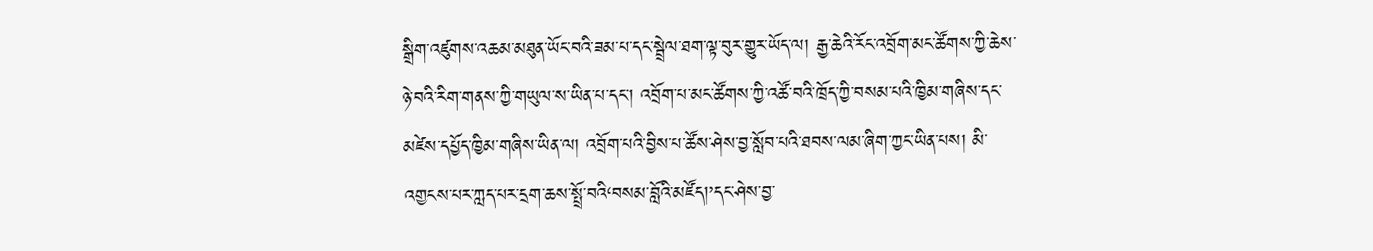སྒྲིག་འཛུགས་འཆམ་མཐུན་ཡོང་བའི་ཟམ་པ་དང་སྦྲེལ་ཐག་ལྟ་བུར་གྱུར་ཡོད་ལ། རྒྱ་ཆེའི་རོང་འབྲོག་མང་ཚོགས་ཀྱི་ཆེས་ཉེ་བའི་རིག་གནས་ཀྱི་གཡུལ་ས་ཡིན་པ་དང་། འབྲོག་པ་མང་ཚོགས་ཀྱི་འཚོ་བའི་ཁྲོད་ཀྱི་བསམ་པའི་ཁྱིམ་གཞིས་དང་མཛེས་དཔྱོད་ཁྱིམ་གཞིས་ཡིན་ལ། འབྲོག་པའི་བྱིས་པ་ཚོས་ཤེས་བྱ་སློབ་པའི་ཐབས་ལམ་ཞིག་ཀྱང་ཡིན་པས། མི་འགྱངས་པར་ཀླད་པར་དྲག་ཆས་སྤྲོ་བའི‘བསམ་བློའི་མཛོད།’དང་ཤེས་བྱ་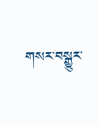གསར་བསྒྱུར་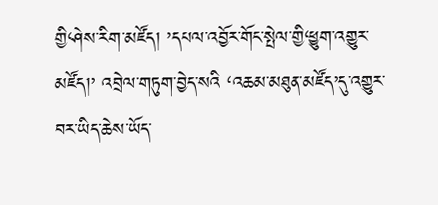གྱི‘ཤེས་རིག་མཛོད། ’དཔལ་འབྱོར་གོང་སྤེལ་གྱི‘ཕྱུག་འགྱུར་མཛོད།’ འབྲེལ་གཏུག་བྱེད་སའི ‘འཆམ་མཐུན་མཛོད’དུ་འགྱུར་བར་ཡིད་ཆེས་ཡོད་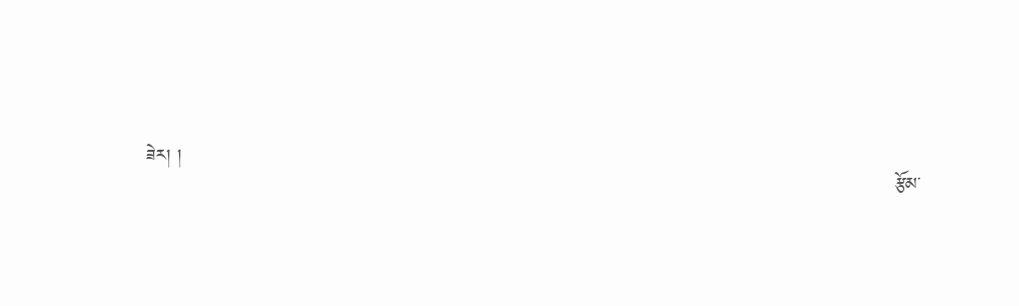ཟེར། །
                                                                                                                    རྩོམ་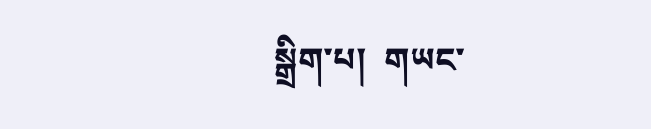སྒྲིག་པ།  གཡང་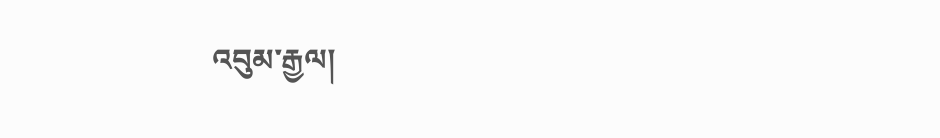འབུམ་རྒྱལ།